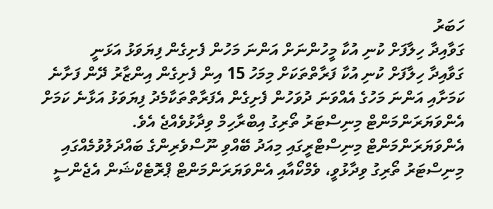ހަބަރު
ގަވާއިދާ ހިލާފަށް ކުނި އުކާ މީހުންނަށް އަންނަ މަހުން ފެށިގެން ފިޔަވަޅު އަޅަނީ
ގަވާއިދާ ހިލާފަށް ކުނި އުކާ ފަރާތްތަކަށް މިމަހު 15 އިން ފެށިގެން އިންޒާރު ދޭން ފަށާނެ ކަމަށާއި އަންނަ މަހުގެ އެއްވަނަ ދުވަހުން ފެށިގެން އެފަރާތްތަކާމެދު ފިޔަވަޅު އަޅާނެ ކަމަށް އެންވަޔަރަންމަންޓް މިނިސްޓަރު ތޯރިގު އިބްރާހިމް ވިދާޅުވެއްޖެ އެވެ.
އެންވަޔަރަންމަންޓް މިނިސްޓްރީގައި މިއަދު ބޭއްވި ނޫސްވެރިންގެ ބައްދަލުވުމެއްގައި މިނިސްޓަރު ތޯރިގު ވިދާޅުވީ، ވެމްކޯއާއި އެންވަޔަރަންމަންޓް ޕްރޮޓެކްޝަން އެޖެންސީ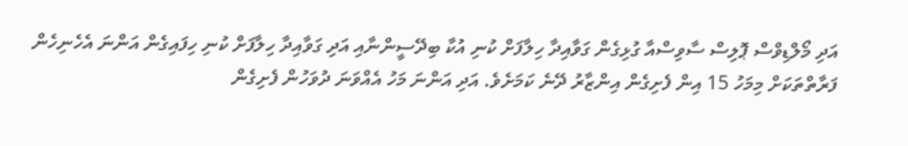އަދި މޯލްޑިވްސް ޕޮލިސް ސާވިސްއާ ގުޅިގެން ގަވާއިދާ ހިލާފަށް ކުނި އުކާ ބިދޭސީންނާއި އަދި ގަވާއިދާ ހިލާފަށް ކުނި ހިފައިގެން އަންނަ އެހެނިހެން ފަރާތްތަކަށް މިމަހު 15 އިން ފެށިގެން އިންޒާރު ދޭނެ ކަމަށެވެ. އަދި އަންނަ މަހު އެއްވަނަ ދުވަހުން ފެށިގެން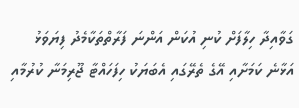ގަވާއިދާ ހިލާފަށް ކުނި އުކަން އަންނަ ފަރާތްތަކާމެދު ފިޔަވަޅު އަޅާނެ ކަމަށާއި އޭގެ ތެރޭގައި އެބަޔަކު ހިފަހައްޓާ ޖޫރިމަނާ ކުރުމާއި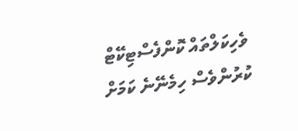ވެހިކަލްތައް ކޮންފެސްޓިކޭޓް ކުރުންވެސް ހިމެނޭނެ ކަމަށް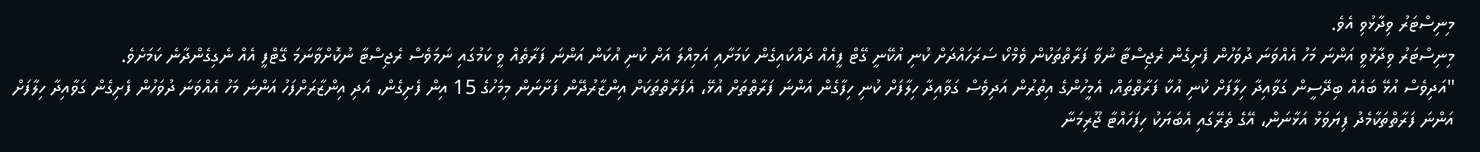މިނިސްޓަރު ވިދާޅުވި އެވެ.
މިނިސްޓަރު ވިދާޅުވީ އަންނަ މަހު އެއްވަނަ ދުވަހުން ފެށިގެން ރެޖިސްޓާ ނުވާ ފަރާތްތަކުން ވެމްކޯ ސަރަހައްދަށް ކުނި އުކޭނީ ގޭޓް ފީއެއް ދައްކައިގެން ކަމަށާއި އަމިއްލަ އަށް ކުނި އުކަން އަންނަ ފަރާތެއް ވީ ކަމުގައި ނަމަވެސް ރެޖިސްޓާ ނުކޮށްވާނަމަ ގޭޓްފީ އެއް ނެގިގެންދާނެ ކަމަށެވެ.
"އަދިވެސް އުޅޭ ބައެއް ބިދޭސީން ގަވާއިދާ ހިލާފަށް ކުނި އުކާ ފަރާތްތައް، އެމީހުންގެ އިތުރުން އަދިވެސް ގަވާއިދާ ހިލާފަށް ކުނި ހިފާގެން އަންނަ ފަރާތްތަށް އުޅޭ، އެފަރާތްތަކަށް އިންޒާރުދޭން ފަށާނަން މިމަހުގެ 15 އިން ފެށިގެން، އަދި އިންޒާރަށްފަހު އަންނަ މަހު އެއްވަނަ ދުވަހުން ފެށިގެން ގަވާއިދާ ހިލާފަށް އަންނަ ފަރާތްތަކާމެދު ފިޔަވަޅު އަޅާނަން، އޭގެ ތެރޭގައި އެބަޔަކު ހިފަހައްޓާ ޖޫރިމަނާ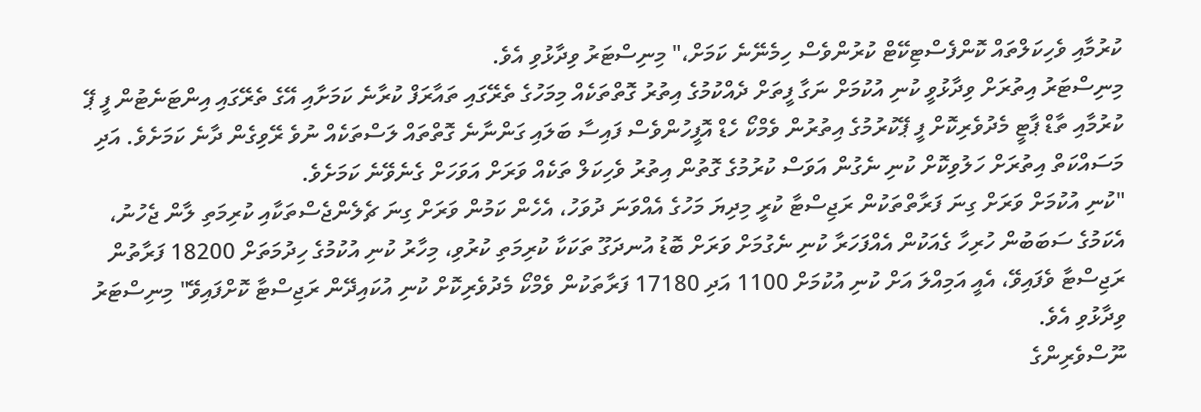ކުރުމާއި ވެހިކަލްތައް ކޮންފެސްޓިކޭޓް ކުރުންވެސް ހިމެނޭނެ ކަމަށް،" މިނިސްޓަރު ވިދާޅުވި އެވެ.
މިނިސްޓަރު އިތުރަށް ވިދާޅުވީ ކުނި އުކުމަށް ނަގާ ފީތަށް ދެއްކުމުގެ އިތުރު ގޮތްތަކެއް މިމަހުގެ ތެރޭގައި ތައާރަފް ކުރާނެ ކަމަށާއި އޭގެ ތެރޭގައި އިންޓަނެޓުން ފީ ޕޭ ކުރުމާއި ތާޑް ޕާޓީ މެދުވެރިކޮށް ފީ ޕޭކުރުމުގެ އިތުރުން ވެމްކޯ ހެޑް އޮފީހުންވެސް ފައިސާ ބަލައި ގަންނާނެ ގޮތްތައް ލަސްތަކެއް ނުވެ ރޭވިގެން ދާނެ ކަމަށެވެ. އަދި މަސައްކަތް އިތުރަށް ހަލުވިކޮށް ކުނި ނެގުން އަވަސް ކުރުމުގެ ގޮތުން އިތުރު ވެހިކަލް ތަކެއް ވަރަށް އަވަހަށް ގެނެވޭނެ ކަމަށެވެ.
"ކުނި އުކުމަށް ވަރަށް ގިނަ ފަރާތްތަކުން ރަޖިސްޓާ ކުރީ މިދިޔަ މަހުގެ އެއްވަނަ ދުވަހު، އެހެން ކަމުން ވަރަށް ގިނަ ޗެލެންޖެސްތަކާއި ކުރިމަތި ލާން ޖެހުނު، އެކަމުގެ ސަބަބުން ހުރިހާ ގެއަކުން އެއްފަހަރާ ކުނި ނެގުމަށް ވަރަށް ބޮޑު އުނދަގޫ ތަކަކާ ކުރިމަތި ކުރުވި، މިހާރު ކުނި އުކުމުގެ ހިދުމަތަށް 18200 ފަރާތުން ރަޖިސްޓާ ވެފައިވޭ، އެއީ އަމިއްލަ އަށް ކުނި އުކުމަށް 1100 އަދި 17180 ފަރާތަކުން ވެމްކޯ މެދުވެރިކޮށް ކުނި އުކައިދޭން ރަޖިސްޓާ ކޮށްފައިވޭ" މިނިސްޓަރު ވިދާޅުވި އެވެ.
ނޫސްވެރިންގެ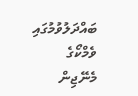ބައްދަލުވުމުގައި ވެމްކޯގެ މެނޭޖިން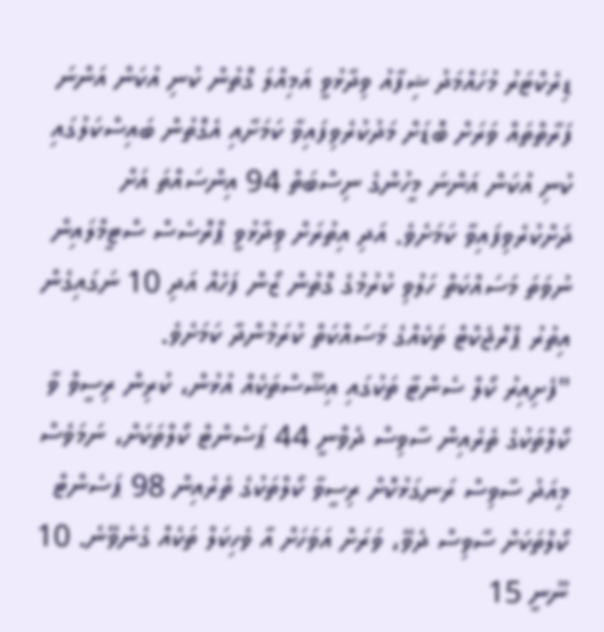ޑިރެކްޓަރު މުހައްމަދު ޝިފާއު ވިދާޅުވީ އަމިއްލަ ގޮތުން ކުނި އުކަން އަންނަ ފަރާތްތައް ވަރަށް ބޮޑަށް މަދުކުރެވިފައިވާ ކަމަށާއި އެގޮތުން ބައިސްކަލުގައި ކުނި އުކަން އަންނަ މީހުންގެ ނިސްބަތް 94 އިންސައްތަ އަށް ދަށްކުރެވިފައިވާ ކަމަށެވެ. އަދި އިތުރަށް ވިދާޅުވީ ޕްރޮސެސް ސްޓީމްލައިން ނުވަތަ މަސައްކަތް ހަލުވި ކުރުމުގެ ގޮތުން ޒޯން ފަހެއް އަދި 10 ނަގައިގެން އިތުރު ޕްރޮޖެކްޓް ތަކެއްގެ މަސައްކަތް ކުރަމުންދާ ކަމަށެވެ.
"ފެށިއިރު ކޯލް ސެންޓާ ތަކުގައި އިޝޫސްތަކެއް އުޅުން، ކުރިން ރިސީވް ވާ ކޯލްތަކުގެ ތެރެއިން ސާވިސް ދެވްނީ 44 ޕަސެންޓް ކޯލްތަކަށް، ނަމަވެސް މިއަދު ސާވިސް ރަނގަޅުކޮށް ރިސީވާ ކޯލްތަކުގެ ތެރެއިން 98 ޕަސެންޓް ކޯލްތަކަށް ސާވިސް ދެވޭ، ވަރަށް އަވަހަށް އާ ވެހިކަލް ތަކެއް ގެނެވޭނެ. 10 ނޫނީ 15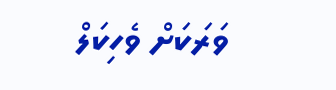ވަރަކަށް ވެހިކަލް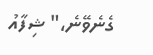ގެނެވޭނެ،" ޝިފާއު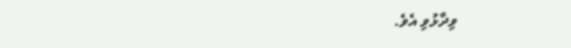ވިދާޅުވި އެވެ.